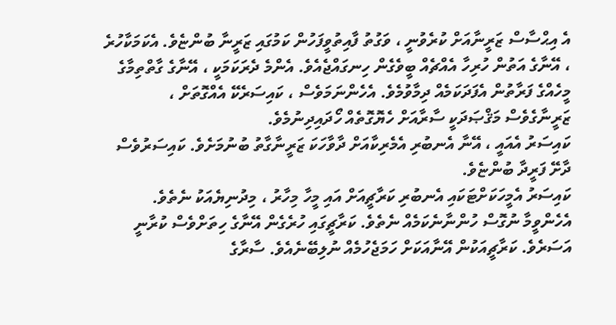އެ އިޙްސާސް ޒަރީނާއަށް ކުރެވުނީ ، ވަގުތު ފާއިތުވީފަހުން ކަމުގައި ޒަރީނާ ބުންޏެވެ. އެކަމަކާހުރެ ، އޭނާގެ އަތުން ހުރިހާ އެއްޗެއް ބީވެގެން ހިނގައްޖެއެވެ. އެންމެ ދެރަކަމަކީ ، އޭނާގެ ގާތްތިމާގެ މީހެއްގެ ފަރާތުން އެފަދަކަމެއް ދިމާވުމެވެ. އެހެންނަމަވެސް ، ކައިސަރެކޭ އެއްގޮތަށް ، ޒަރީނާގެވެސް މަޤްޞަދަކީ ސާރާއަށް ހެޔޮގޮތެއް ހޯދައިދިނުމެވެ.
ކައިސަރު އެއައީ ، އޭނާ އެނބުރި އެމެރިކާއަށް ދާވާހަކަ ޒަރީނާގާތު ބުނުމަށެވެ. ކައިސަރުވެސް ދާށޭ ފަރީދާ ބުންޏެވެ.
ކައިސަރު އެމީހަކަށްޓަކައި އެނބުރި ކަރާޗީއަށް އައި މީހާ މިހާރު ، މިދުނިޔެއަކު ނެތެވެ. އެހެންވީމާ ނުގޮސް ހުންނާނެކަމެއް ނެތެވެ. ކަރާޗީގައި ހުރެގެން އޭނާގެ ހިތަށްވެސް ކުރާނީ އަސަރެވެ. ކަރާޗީއަކުން އޭނާއަކަށް ހަމަޖެހުމެއް ނުލިބޭނެއެވެ. ސާރާގެ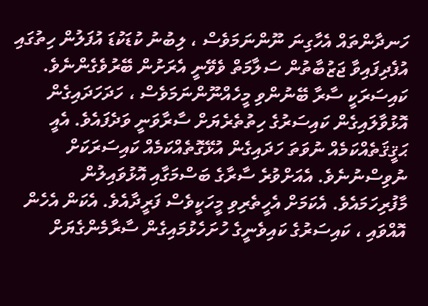ހަނދާންތައް އެހާގިނަ ނޫންނަމަވެސް ، ލިބުނު ކުޑަކުޑަ އުފަލުން ހިތުގައި އުފެދިފައިވާ ޖަޒުބާތުން ސަލާމަތް ވެވޭނީ އެރަށުން ބޭރުވެގެންނެވެ. ކައިސަރަކީ ސާރާ ބޭނުންވި މީހެއްނޫންނަމަވެސް ، ހަދަހަދައިގެން އޮޅުވާލައިގެން ކައިސަރުގެ ހިތުތެރެޔަށް ސާރާވަނީ ވަދެފައެވެ. އެއީ ޙަޤީޤަތެއްކަމެއް ނުވަތަ ހަދައިގެން އުޅޭގޮތެއްކަމެއް ކައިސަރަކަށް ނުވިސްނުނެވެ. އެއަށްވުރެ ސާރާގެ ބަސްމަގާއި އޮޅުވައިލުން މާފުރިހަމައެވެ. އެކަމަށް އެހީތެރިވި މީހަކީވެސް ފަރީދާއެވެ. އެކަން އެހެން އޮއްވައި ، ކައިސަރުގެ ކައިވެނީގެ ހުށަހެޅުމައިގެން ސާރާމެންގެޔަށް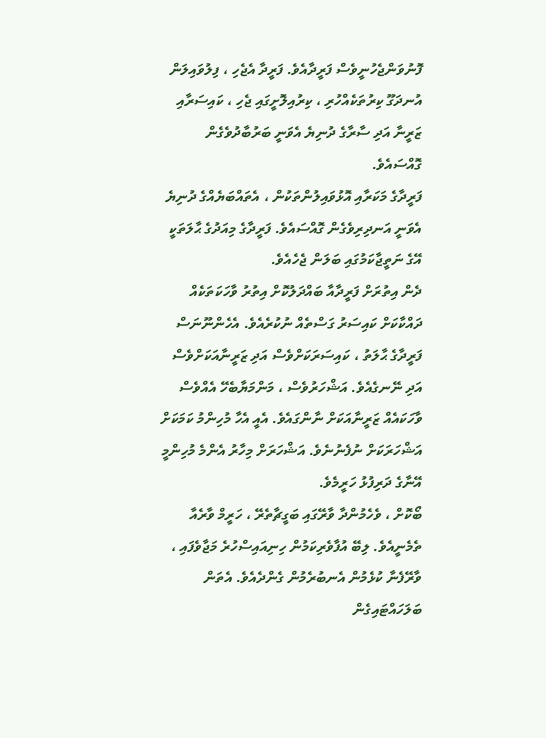ފޮނުވަންޖެހުނީވެސް ފަރީދާއެވެ. ފަރީދާ އެޖެހި ، ފިލުވައިލަން އުނދަގޫ ކިރުތަކެއްހުރި ، ކިރުއިލޮށީގައި ޖެހި ، ކައިސަރާއި ޒަރީނާ އަދި ސާރާގެ ދުނިޔެ އެވަނީ ބަރުބާދުވެގެން ގޮއްސައެވެ.
ފަރީދާގެ މަކަރާއި އޮޅުވައިލުންތަކުން ، އެތައްބަޔެއްގެ ދުނިޔެ އެވަނީ އަނދިރިވެގެން ގޮއްސައެވެ. ފަރީދާގެ މިއަދުގެ ޙާލަތަކީ އޭގެ ނަތީޖާކަމުގައި ބަލަން ޖެހެއެވެ.
ދެން އިތުރަށް ފަރީދާއާ ބައްދަލުކޮށް އިތުރު ވާހަކަތަކެއް ދައްކާކަށް ކައިސަރު ގަސްތެއް ނުކުރެއެވެ. އެހެންނޫނަސް ފަރީދާގެ ޙާލަތު ، ކައިސަރަކަށްވެސް އަދި ޒަރީނާއަކަށްވެސް އަދި ނޭނގެއެވެ. އަޝްހަރުވެސް ، މަންމަޔާބެހޭ އެއްވެސް ވާހަކައެއް ޒަރީނާއަކަށް ނާންގައެވެ. އެއީ އެހާ މުހިންމު ކަމަކަށް އަޝްހަރަކަށް ނުފެނުނެވެ. އަޝްހަރަށް މިހާރު އެންމެ މުހިންމީ އޭނާގެ ދަރިފުޅު ހަރީމެވެ.
ބޯކޮށް ، ވެހެމުންދާ ވާރޭގައި ބަގީޗާތެރޭ ، ހަރީމް ވާރެއާ ތެމެނީއެވެ. ލިބޭ އުފާވެރިކަމުން ހިނިއައިސްހުރެ މަޖާވެފައި ، ވާރޭފެނާ ކުޅެމުން އެނބުރެމުން ގެންދެއެވެ. އެތަން ބަލަހައްޓައިގެން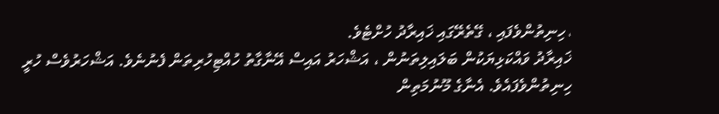، ހިނިތުންވެފައި ، ގޭތެރޭގައި ޚައިރާދު ހުށްޓެވެ.
ޚައިރާދު ވައްކަޅިޔަކުން ބަލައިލިތަނުން ، އަޝްހަރު އައިސް އޭނާގާތު ހުއްޓިހުރިތަން ފެނުނެވެ. އަޝްހަރުވެސް ހުރީ ހިނިތުންވެފައެވެ. އެނާގެ މޫނުމަތިން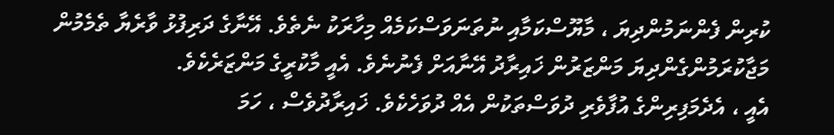ކުރިން ފެންނަމުންދިޔަ ، މާޔޫސްކަމާއި ނުތަނަވަސްކަމެއް މިހާރަކު ނެތެވެ. އޭނާގެ ދަރިފުޅު ވާރެޔާ ތެމެމުން މަޖާކުރަމުންގެންދިޔަ މަންޒަރުން ޚައިރާދު އޭނާއަށް ފެނުނެވެ. އެއީ މާކުރީގެ މަންޒަރެކެވެ.
އެއީ ، އެދެމަފިރިންގެ އުފާވެރި ދުވަސްތަކުން އެއް ދުވަހެކެވެ. ޚައިރާދުވެސް ، ހަމަ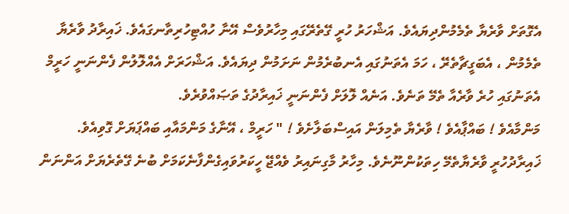އެގޮތަށް ވާރެޔާ ތެމެމުންދިޔައެވެ. އަޝްހަރު ހުރީ ގޭތެރޭގައި މިހާރުވެސް އޭނާ ހުއްޓިހުރިތާނގައެވެ. ޚައިރާދު ވާރެޔާ ތެމެމުން ، އެބަގީޗާތެރޭ ، ހަމަ އެތަނުގައި އެނބުރެމުން ނަށަމުން ދިޔައެވެ. އަޝްހަރަށް އެއްލޮލުން ފެންނަނީ ހަރީމް އެތަނުގައި ހުރެ ވާރެއާ ތެމޭ ތަނެވެ. އަނެއް ލޮލަށް ފެންނަނީ ޚައިރާދުގެ ތަޞައްވުރެވެ.
މަންމާއެވެ ! ބައްޕާއެވެ ! ވާރެޔާ ތެމިލަން އައިސްބަލާށެވެ ! " ހަރީމް ، އޭނާގެ މަންމައާއި ބައްޕަޔަށް ގޮވިއެވެ.
ޚައިރާދުހުރީ ވާރެޔާތެމޭ ހިތަކުންނޫނެވެ. މިހާރު މާގިނައިރު ވެއްޖޭ ހީކަރުވައިގެންފާނެކަމަށް ބުނެ ގޭތެރެޔަށް އަންނަން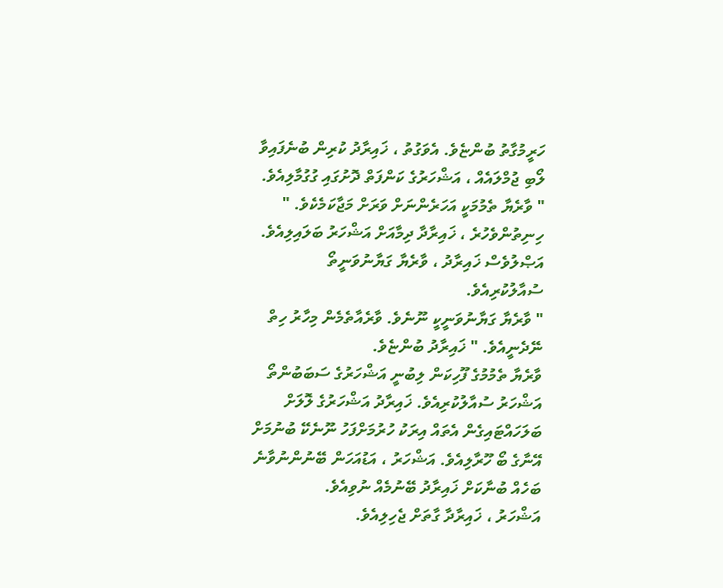ހަރީމުގާތު ބުންޏެވެ. އެވަގުތު ، ޚައިރާދު ކުރިން ބުނެފައިވާ ލޯބި ޖުމްލައެއް ، އަޝްހަރުގެ ކަންފަތް ދޮށުގައި ގުގުމާލިއެވެ.
" ވާރެޔާ ތެމުމަކީ އަހަރެންނަށް ވަރަށް މަޖާކަމެކެވެ. "
ހިނިތުންވެހުރެ ، ޚައިރާދާ ދިމާއަށް އަޝްހަރު ބަލައިލިއެވެ. އަޞްލުވެސް ޚައިރާދު ، ވާރެޔާ ގަޔާނުވަނީތޯ ސުއާލުކުރިއެވެ.
" ވާރެޔާ ގަޔާނުވަނީކީ ނޫނެވެ. ވާރެއާތެމެން މިހާރު ހިތް ނޭދެނީއެވެ. " ޚައިރާދު ބުންޏެވެ.
ވާރެޔާ ތެމުމުގެ ފޫހިކަން ލިބުނީ އަޝްހަރުގެ ސަބަބުންތޯ އަޝްހަރު ސުއާލުކުރިއެވެ. ޚައިރާދު އަޝްހަރުގެ ލޮލަށް ބަލަހައްޓައިގެން އެތައް އިރަކު ހުރުމަށްފަހު ނޫނެކޭ ބުނުމަށް އޭނާގެ ބޯ ހޫރާލިއެވެ. އަޝްހަރު ، އަޑުއަހަން ބޭނުންނުވާނެ ބަހެއް ބުނާކަށް ޚައިރާދު ބޭނުމެއް ނުވިއެވެ.
އަޝްހަރު ، ޚައިރާދާ ގާތަށް ޖެހިލިއެވެ.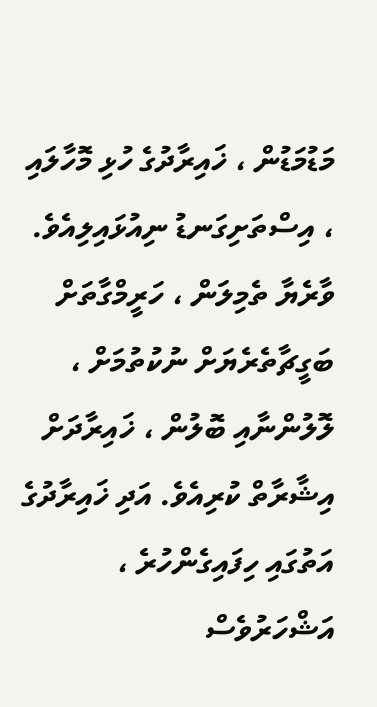މަޑުމަޑުން ، ޚައިރާދުގެ ހުޅި މޮހާލައި ، އިސްތަށިގަނޑު ނިއުޅައިލިއެވެ. ވާރެޔާ ތެމިލަން ، ހަރީމްގާތަށް ބަގީޗާތެރެޔަށް ނުކުތުމަށް ، ލޮލުންނާއި ބޮލުން ، ޚައިރާދަށް އިޝާރާތް ކުރިއެވެ. އަދި ޚައިރާދުގެ އަތުގައި ހިފައިގެންހުރެ ، އަޝްހަރުވެސް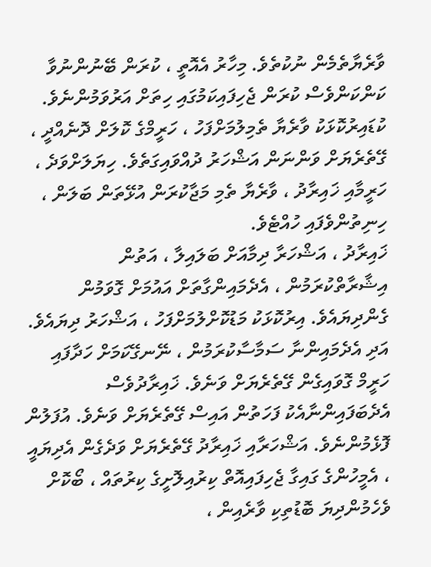ވާރެޔާތެމެން ނުކުތެވެ. މިހާރު އެއޮތީ ، ކުރަން ބޭނުންނުވާ ކަންކަންވެސް ކުރަން ޖެހިފައިކަމުގައި ހިތަށް އަރުވަމުންނެވެ.
ކުޑައިރުކޮޅަކު ވާރެޔާ ތެމިލުމަށްފަހު ، ހަރީމްގެ ކޮލަށް ދޮނެއްދީ ، ގޭތެރެޔަށް ވަންނަން އަޝްހަރު ދުއްވައިގަތެވެ. ހިޔަލަށްވަދެ ، ހަރީމާއި ޚައިރާދު ، ވާރެޔާ ތެމި މަޖާކުރަން އުޅޭތަން ބަލަން ، ހިނިތުންވެފައި ހުއްޓެވެ.
ޚައިރާދު ، އަޝްހަރާ ދިމާއަށް ބަލައިލާ ، އަތުން އިޝާރާތްކުރަމުން ، އެދެމައިންގާތަށް އައުމަށް ގޮވަމުން ގެންދިޔައެވެ. އިރުކޮޅަކު މަޑުކޮށްލުމަށްފަހު ، އަޝްހަރު ދިޔައެވެ. އަދި އެދެމައިންނާ ސަމާސާކުރަމުން ، ނޭނގޭކަމަށް ހަދާފައި ހަރީމް ގޮވައިގެން ގޭތެރެޔަށް ވަނެވެ. ޚައިރާދުވެސް އެދެބަފައިންނާއެކު ފަހަތުން އައިސް ގޭތެރެޔަށް ވަނެވެ. އުފަލުން ފޮޅެމުންނެވެ. އަޝްހަރާއި ޚައިރާދު ގޭތެރެޔަށް ވަދެގެން އެދިޔައީ ، އެމީހުންގެ ގައިގާ ޖެހިފައިއޮތް ކިރުއިލޮށީގެ ކިރުތައް ، ބޯކޮށް ވެހެމުންދިޔަ ބޮޑުތިކި ވާރެއިން ،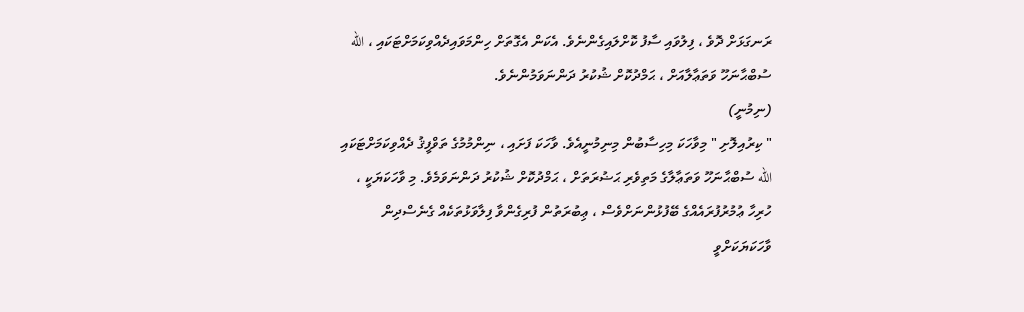ރަނގަޅަށް ދޮވެ ، ފިލުވައި ސާފު ކޮށްލައިގެންނެވެ. އެކަން އެގޮތަށް ހިންމަވައިދެއްވިކަމަށްޓަކައި ، الله ސުބްޙާނަހޫ ވަތަޢާލާއަށް ، ޙަމްދުކޮށް ޝުކުރު ދަންނަވަމުންނެވެ.
(ނިމުނީ)
" ކިރުއިލޮށި " މިވާހަކަ މިހިސާބުން މިނިމުނީއެވެ. ވާހަކަ ފަށައި ، ނިންމުމުގެ ތަވްފީޤު ދެއްވިކަމަށްޓަކައި الله ސުބްޙާނަހޫ ވަތަޢާލާގެ މަތިވެރި ޙަޟުރަތަށް ، ޙަމްދުކޮށް ޝުކުރު ދަންނަވަމެވެ. މި ވާހަކަޔަކީ ، ހުރިހާ ޢުމުރުފުރައެއްގެ ބޭފުޅުންނަށްވެސް ، ޢިބުރަތުން ފުރިގެންވާ ފިލާވަޅުތަކެއް ގެނެސްދިން ވާހަކަޔަކަށްވީ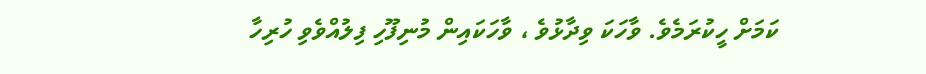ކަމަށް ހީކުރަމެވެ. ވާހަކަ ވިދާޅުވެ ، ވާހަކައިން މުނިފޫހި ފިލުއްވެވި ހުރިހާ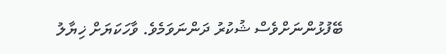ބޭފުޅުންނަށްވެސް ޝުކުރު ދަންނަވަމެވެ. ވާހަކަޔަށް ޚިޔާލު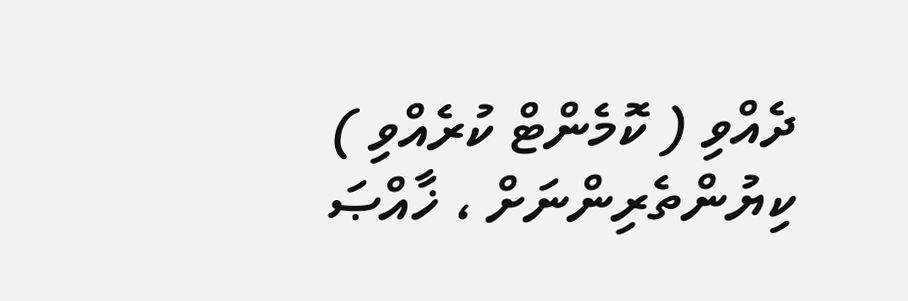ދެއްވި ( ކޮމެންޓް ކުރެއްވި ) ކިޔުންތެރިންނަށް ، ޚާއްޞަ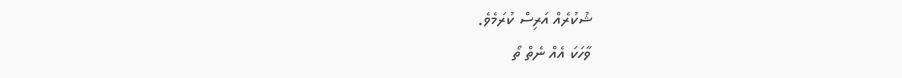ޝުކުރެއް އަރިސް ކުރަމެވެ.
ވާހަކަ އެއް ނެތް ތޯ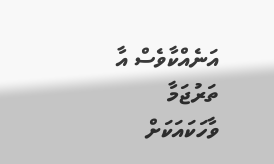އަނެއްކާވެސް އާ ތަރުޖަމާ ވާހަކައަކަށް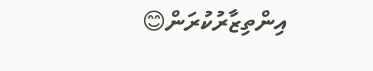އިންތިޒާރުކުރަން😊